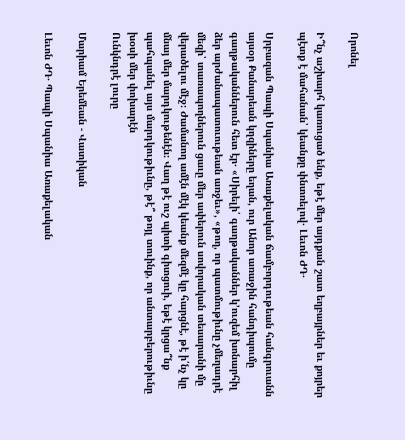Որոնել

Ի՞նչ աշխարհ կառուցած ենք, եթէ մեր այդքան շատ եղբայրներ եւ քոյրեր պէտք է մահանան՝ կեանքը փնտռելով․ Լեւոն ԺԴ․

Սրբազան Պապի Սպանիա Առաքելական ճամբորդութեան հանգրուանն այսօր Քանարեան կղզիները եղան, ուր Անոր առաջին հանդիպումը գաղթականներուն հետ էր․ «Սիրելի՛ գաղթականներ կ’ուզեմ խոնարհիլ ձեր արժանապատուութեան առջեւ», «թող, որ պատմութիւնը չմեղադրէ մեզի՝ տառապողներուն ցաւը մեր ափերուն սովորական տեսարանի մը վերածելու մէջ։ Ժամանող ամէն մէկ կեանք մեզմէ կը հարցնէ, թէ ի՛նչ կը մնայ մեր մարդկութենէն։ Վաղ թէ ուշ պիտի գիտցուի, եթէ կրցա՞նք պահպանել այս մարդկութիւնը, թէ՞ թոյլ տուինք, որ անտարբերութիւնը խօսի մեր փոխարէն
Ունկնդրէ լուրը

Մարիամ Երեմեան - Վատիկան

Լեւոն ԺԴ․ Պապի Սպանիա Առաքելական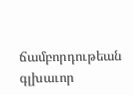ճամբորդութեան գլխաւոր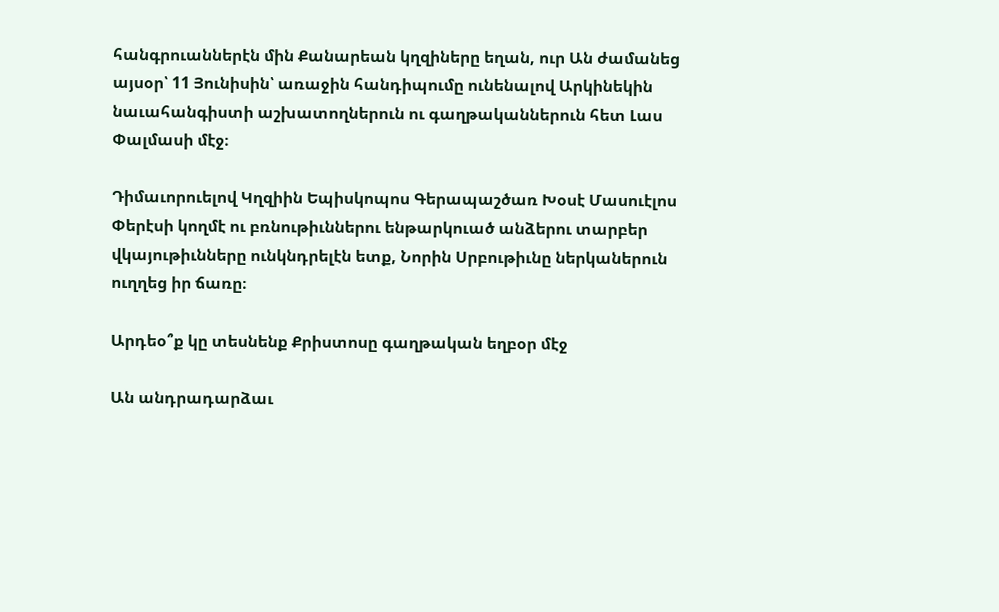հանգրուաններէն մին Քանարեան կղզիները եղան, ուր Ան ժամանեց այսօր՝ 11 Յունիսին՝ առաջին հանդիպումը ունենալով Արկինեկին նաւահանգիստի աշխատողներուն ու գաղթականներուն հետ Լաս Փալմասի մէջ։

Դիմաւորուելով Կղզիին Եպիսկոպոս Գերապաշծառ Խօսէ Մասուէլոս Փերէսի կողմէ ու բռնութիւններու ենթարկուած անձերու տարբեր վկայութիւնները ունկնդրելէն ետք, Նորին Սրբութիւնը ներկաներուն ուղղեց իր ճառը։

Արդեօ՞ք կը տեսնենք Քրիստոսը գաղթական եղբօր մէջ

Ան անդրադարձաւ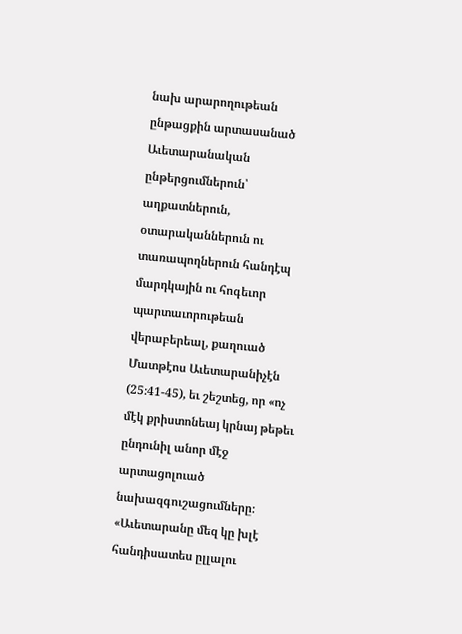նախ արարողութեան ընթացքին արտասանած Աւետարանական ընթերցումներուն՝ աղքատներուն, օտարականներուն ու տառապողներուն հանդէպ մարդկային ու հոգեւոր պարտաւորութեան վերաբերեալ, քաղուած Մատթէոս Աւետարանիչէն (25։41-45), եւ շեշտեց, որ «ոչ մէկ քրիստոնեայ կրնայ թեթեւ ընդունիլ անոր մէջ արտացոլուած նախազգուշացումները։ «Աւետարանը մեզ կը խլէ հանդիսատես ըլլալու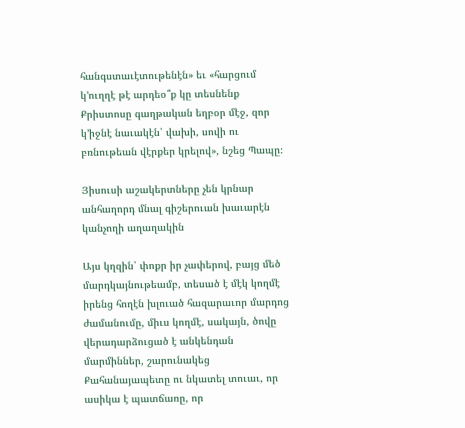հանգստաւէտութենէն» եւ «հարցում կ’ուղղէ թէ արդեօ՞ք կը տեսնենք Քրիստոսը գաղթական եղբօր մէջ, զոր կ’իջնէ նաւակէն՝ վախի, սովի ու բռնութեան վէրքեր կրելով», նշեց Պապը։

Յիսուսի աշակերտները չեն կրնար անհաղորդ մնալ գիշերուան խաւարէն կանչողի աղաղակին

Այս կղզին՝ փոքր իր չափերով, բայց մեծ մարդկայնութեամբ, տեսած է մէկ կողմէ իրենց հողէն խլուած հազարաւոր մարդոց ժամանումը, միւս կողմէ, սակայն, ծովը վերադարձուցած է անկենդան մարմիններ, շարունակեց Քահանայապետը ու նկատել տուաւ, որ ասիկա է պատճառը, որ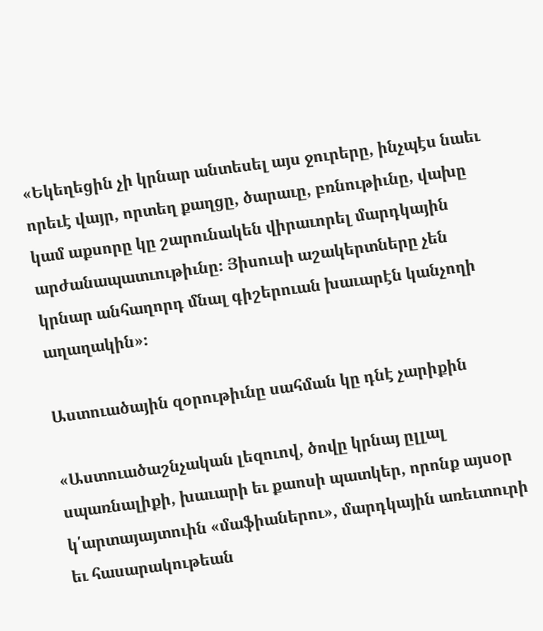«Եկեղեցին չի կրնար անտեսել այս ջուրերը, ինչպէս նաեւ որեւէ վայր, որտեղ քաղցը, ծարաւը, բռնութիւնը, վախը կամ աքսորը կը շարունակեն վիրաւորել մարդկային արժանապատւութիւնը։ Յիսուսի աշակերտները չեն կրնար անհաղորդ մնալ գիշերուան խաւարէն կանչողի աղաղակին»։

Աստուածային զօրութիւնը սահման կը դնէ չարիքին

«Աստուածաշնչական լեզուով, ծովը կրնայ ըլլալ սպառնալիքի, խաւարի եւ քաոսի պատկեր, որոնք այսօր կ՛արտայայտուին «մաֆիաներու», մարդկային առեւտուրի եւ հասարակութեան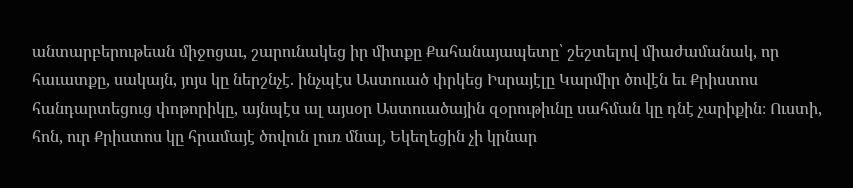անտարբերութեան միջոցաւ, շարունակեց իր միտքը Քահանայապետը՝ շեշտելով միաժամանակ, որ հաւատքը, սակայն, յոյս կը ներշնչէ. ինչպէս Աստուած փրկեց Իսրայէլը Կարմիր ծովէն եւ Քրիստոս հանդարտեցուց փոթորիկը, այնպէս ալ այսօր Աստուածային զօրութիւնը սահման կը դնէ չարիքին։ Ուստի, հոն, ուր Քրիստոս կը հրամայէ ծովուն լուռ մնալ, Եկեղեցին չի կրնար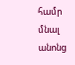համր մնալ անոնց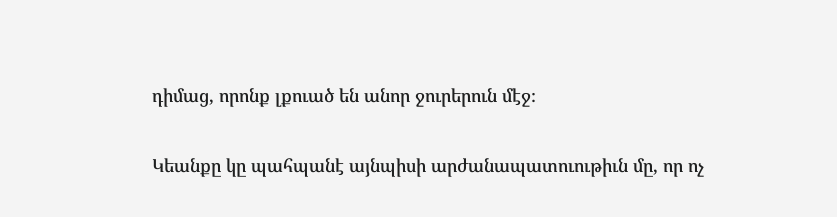դիմաց, որոնք լքուած են անոր ջուրերուն մէջ։

Կեանքը կը պահպանէ այնպիսի արժանապատուութիւն մը, որ ոչ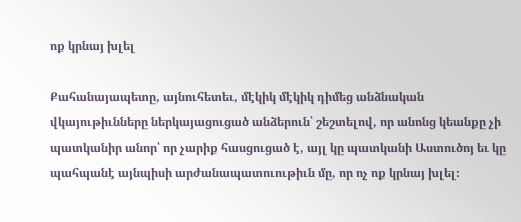ոք կրնայ խլել

Քահանայապետը, այնուհետեւ, մէկիկ մէկիկ դիմեց անձնական վկայութիւնները ներկայացուցած անձերուն՝ շեշտելով, որ անոնց կեանքը չի պատկանիր անոր՝ որ չարիք հասցուցած է, այլ կը պատկանի Աստուծոյ եւ կը պահպանէ այնպիսի արժանապատուութիւն մը, որ ոչ ոք կրնայ խլել։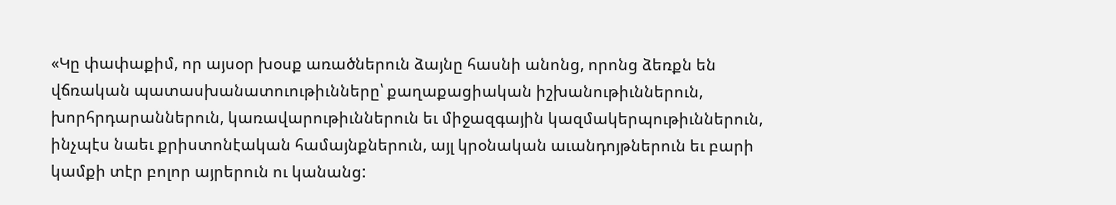«Կը փափաքիմ, որ այսօր խօսք առածներուն ձայնը հասնի անոնց, որոնց ձեռքն են վճռական պատասխանատուութիւնները՝ քաղաքացիական իշխանութիւններուն, խորհրդարաններուն, կառավարութիւններուն եւ միջազգային կազմակերպութիւններուն, ինչպէս նաեւ քրիստոնէական համայնքներուն, այլ կրօնական աւանդոյթներուն եւ բարի կամքի տէր բոլոր այրերուն ու կանանց: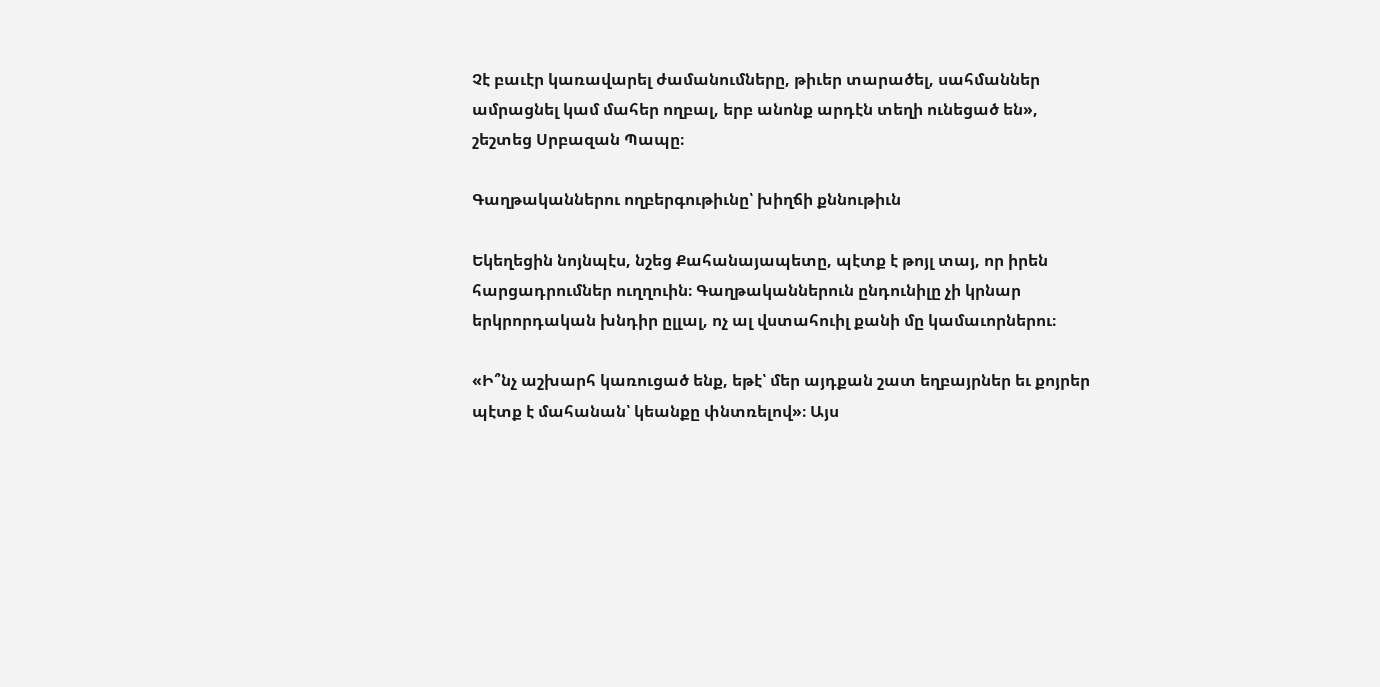Չէ բաւէր կառավարել ժամանումները, թիւեր տարածել, սահմաններ ամրացնել կամ մահեր ողբալ, երբ անոնք արդէն տեղի ունեցած են», շեշտեց Սրբազան Պապը։

Գաղթականներու ողբերգութիւնը՝ խիղճի քննութիւն

Եկեղեցին նոյնպէս, նշեց Քահանայապետը, պէտք է թոյլ տայ, որ իրեն հարցադրումներ ուղղուին։ Գաղթականներուն ընդունիլը չի կրնար երկրորդական խնդիր ըլլալ, ոչ ալ վստահուիլ քանի մը կամաւորներու։

«Ի՞նչ աշխարհ կառուցած ենք, եթէ՝ մեր այդքան շատ եղբայրներ եւ քոյրեր պէտք է մահանան՝ կեանքը փնտռելով»։ Այս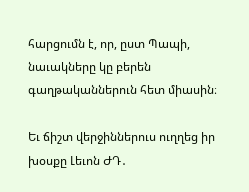հարցումն է, որ, ըստ Պապի, նաւակները կը բերեն գաղթականներուն հետ միասին։

Եւ ճիշտ վերջիններուս ուղղեց իր խօսքը Լեւոն ԺԴ․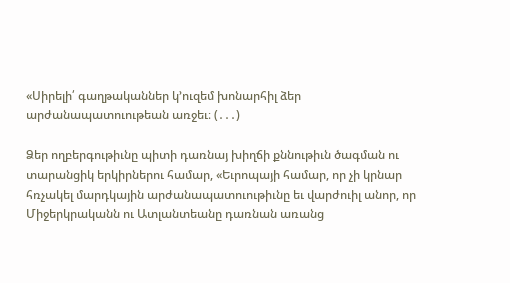«Սիրելի՛ գաղթականներ կ’ուզեմ խոնարհիլ ձեր արժանապատուութեան առջեւ։ (․․․)

Ձեր ողբերգութիւնը պիտի դառնայ խիղճի քննութիւն ծագման ու տարանցիկ երկիրներու համար, «Եւրոպայի համար, որ չի կրնար հռչակել մարդկային արժանապատուութիւնը եւ վարժուիլ անոր, որ Միջերկրականն ու Ատլանտեանը դառնան առանց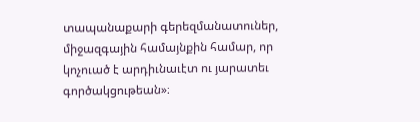տապանաքարի գերեզմանատուներ, միջազգային համայնքին համար, որ կոչուած է արդիւնաւէտ ու յարատեւ գործակցութեան»։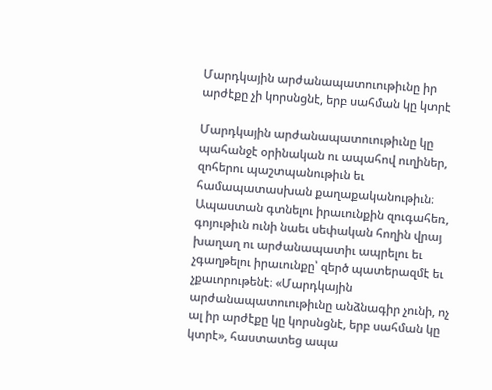Մարդկային արժանապատուութիւնը իր արժէքը չի կորսնցնէ, երբ սահման կը կտրէ

Մարդկային արժանապատուութիւնը կը պահանջէ օրինական ու ապահով ուղիներ, զոհերու պաշտպանութիւն եւ համապատասխան քաղաքականութիւն։ Ապաստան գտնելու իրաւունքին զուգահեռ, գոյութիւն ունի նաեւ սեփական հողին վրայ խաղաղ ու արժանապատիւ ապրելու եւ չգաղթելու իրաւունքը՝ զերծ պատերազմէ եւ չքաւորութենէ։ «Մարդկային արժանապատուութիւնը անձնագիր չունի, ոչ ալ իր արժէքը կը կորսնցնէ, երբ սահման կը կտրէ», հաստատեց ապա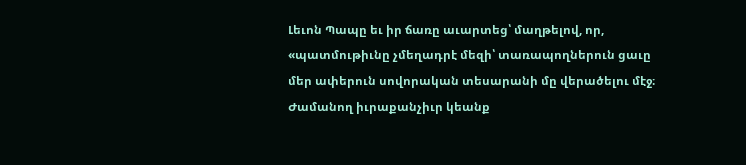Լեւոն Պապը եւ իր ճառը աւարտեց՝ մաղթելով, որ, «պատմութիւնը չմեղադրէ մեզի՝ տառապողներուն ցաւը մեր ափերուն սովորական տեսարանի մը վերածելու մէջ։ Ժամանող իւրաքանչիւր կեանք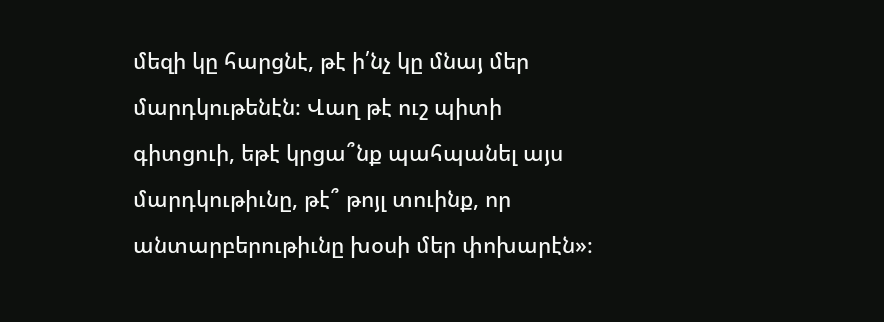մեզի կը հարցնէ, թէ ի՛նչ կը մնայ մեր մարդկութենէն։ Վաղ թէ ուշ պիտի գիտցուի, եթէ կրցա՞նք պահպանել այս մարդկութիւնը, թէ՞ թոյլ տուինք, որ անտարբերութիւնը խօսի մեր փոխարէն»։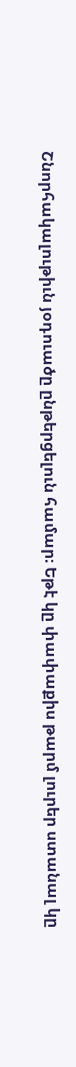Շնորհակալութիւն յօդուածը ընթերցելուն համար։ Եթէ կը փափաքիս թարմ լուրեր ստանալ կը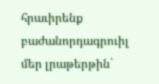հրաւիրենք բաժանորդագրուիլ մեր լրաթերթին`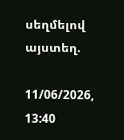սեղմելով այստեղ.

11/06/2026, 13:40